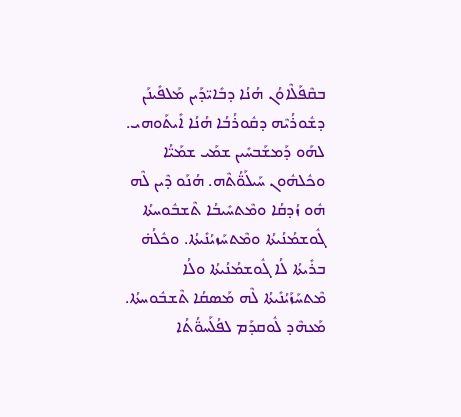ܒܩܶܦܰܠܶܐܘܳܢ ܗܳܢܳܐ ܕܒܺܐܝ̈ܕܰܝܢ ܡܰܠܦܺܝܢܰܢ ܕܫܽܘܪܳܝܶܗ ܕܩܽܘܪܳܒܳܐ ܗܳܢܳܐ ܐܺܝܬܰܘܗܝ. ܠܗܰܘ ܕܰܡܫܰܒܚܺܝܢ ܫܡܰܝ ܫܡܰܝ̈ܳܐ ܘܟܽܠܗܽܘܢ ܚܰܝܠܰܘ̈ܳܬܶܗ. ܗܳܢܰܘ ܕܶܝܢ ܠܶܗ ܗܽܘ ܙܳܕܩܳܐ ܘܡܶܬܚܺܝܒܳܐ ܬܶܫܒܽܘܚܬܳܐ ܓܽܘܫܡܳܢܳܝܬܳܐ ܘܡܶܬܚܰܙܝܳܢܺܝܬܳܐ. ܘܟܽܠܳܗ̇ ܒܪܺܝܬܳܐ ܠܳܐ ܓܽܘܫܡܳܢܳܝܬܳܐ ܘܠܳܐ ܡܶܬܚܰܙܰܝܳܢܺܝܬܳܐ ܠܶܗ ܡܰܣܩܳܐ ܬܶܫܒܽܘܚܬܳܐ. ܡܰܥܗܶܕ ܠܽܘܩܕܰܡ ܠܦܳܠܰܚܘ̈ܳܬܳܐ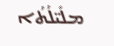ܡܠܺܝ̈ܠܳܬܳܐ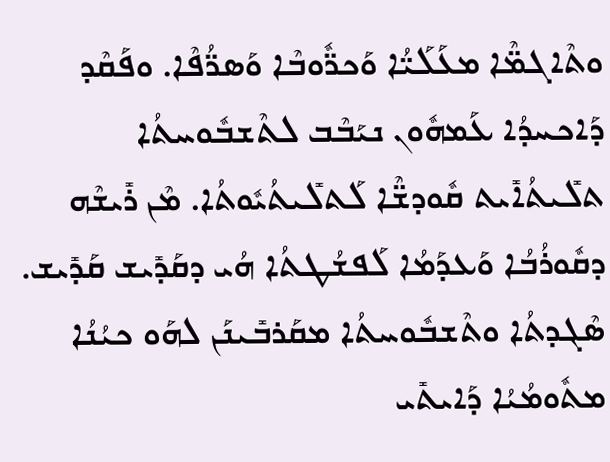ܘܬܶܐܓܡ̈ܶܐ ܡܥܰܠܰܝ̈ܳܐ ܘܰܟܪ̈ܽܘܒܶܐ ܘܰܣܪ̈ܳܦܶܐ. ܘܦܰܩܶܕ ܕܰܐܟܚܕܳܐ ܥܰܡܗܽܘܢ ܢܝܰܒܶܒ ܠܬܶܫܒܽܘܚܬܳܐ ܬܠܺܝܬܳܐܺܝܬ ܩܽܘܕܫ̈ܶܐ ܠܰܬܠܺܝܬܳܝܽܘܬܳܐ. ܡܶܢ ܪܺܝܫܶܗ ܕܩܽܘܪܳܒܳܐ ܘܰܥܕܰܡܳܐ ܠܰܦܫܳܛܬܳܐ ܗܳܝ ܕܩܰܕܺܝܫ ܩܰܕܺܝܫ. ܣܶܓܕܬܳܐ ܘܬܶܫܒܽܘܚܬܳܐ ܡܩܰܪܒܺܝܢܰܢ ܠܗܰܘ ܟܝܳܢܳܐ ܡܬܽܘܡܳܝܳܐ ܕܰܐܝܬܺܝ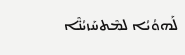ܠܰܗܘܳܝܳܐ ܠܡܶܬܚܰܙܝܳܢ̈ܶܐ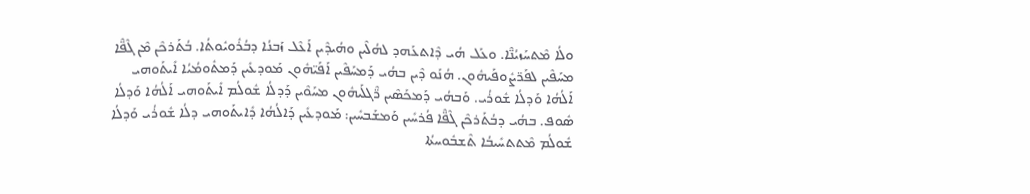ܘܠܳܐ ܡܶܬܚܰܙܝܳܢ̈ܶܐ. ܘܥܰܠ ܗܳܝ ܕܶܐܬܥܰܗܕ ܠܗܳܠܶܝܢ ܘܗܳܝܕܶܝܢ ܐܰܥܶܠ ܙܰܒܢܳܐ ܕܒܳܪܽܘܝܽܘܬܳܐ. ܒܳܬܰܪܟܶܢ ܡܶܢ ܓܶܦ̈ܶܐ ܡܚܰܦܶܝܢ ܠܦܰܪ̈ܨܽܘܦܰܝܗܽܘܢ. ܗܳܢܰܘ ܕܶܝܢ ܒܗܳܝ ܕܰܡܚܰܦܶܝܢ ܐܰܦܰܝ̈ܗܽܘܢ ܡܰܘܕܥܺܝܢ ܕܰܡܬܽܘܡܳܝܳܐ ܐܺܝܬܰܘܗܝ ܐܰܠܳܗܳܐ ܘܰܕܠܳܐ ܫܽܘܪܳܝ. ܘܰܒܗܳܝ ܕܰܡܟܰܣܶܝܢ ܪ̈ܶܓܠܰܝܗܽܘܢ ܡܚܰܘܶܝܢ ܕܰܕܠܳܐ ܫܽܘܠܳܡ ܐܺܝܬܰܘܗܝ ܐܰܠܳܗܳܐ ܘܰܕܠܳܐ ܣܽܘܦ. ܒܗܳܝ ܕܒܳܬܰܪܟܶܢ ܓܶܦ̈ܶܐ ܦܳܪܚܺܝܢ ܘܰܡܫܰܒܚܺܝܢ: ܡܰܘܕܥܺܝܢ ܕܰܐܠܳܗܳܐ ܕܺܐܝܬܰܘܗܝ ܕܠܳܐ ܫܽܘܪܳܝ ܘܰܕܠܳܐ ܫܽܘܠܳܡ ܡܶܬܬܚܺܝܒܳܐ ܬܶܫܒܽܘܚܬܳܐ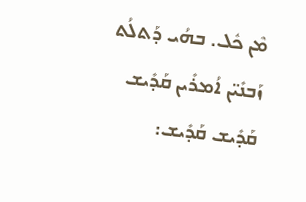ܡܶܢ ܟܽܠ. ܒܗܳܝ ܕܰܬܠܳܬ ܙܰܒܢܺܝ̈ܢ ܐܳܡܪܺܝܢ ܩܰܕܺܝܫ ܩܰܕܺܝܫ ܩܰܕܺܝܫ: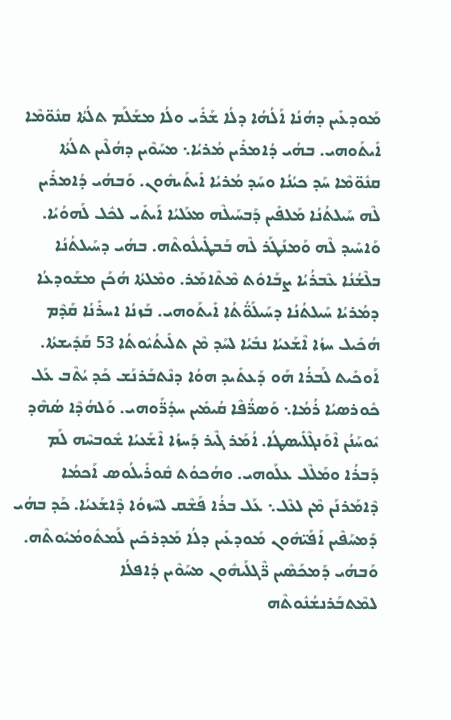ܡܰܘܕܥܺܝܢ ܕܗܳܢܳܐ ܐܰܠܳܗܳܐ ܕܠܳܐ ܫܰܪܺܝ ܘܠܳܐ ܡܫܰܠܰܡ ܬܠܳܬܳܐ ܩܢܽܘ̈ܡܶܐ ܐܺܝܬܰܘܗܝ. ܒܗܳܝ ܕܳܐܡܪܺܝܢ ܡܳܪܝܳܐ܆ ܡܚܰܘܶܝܢ ܕܗܳܠܶܝܢ ܬܠܳܬܳܐ ܩܢܽܘ̈ܡܶܐ ܚܰܕ ܟܝܳܢܳܐ ܘܚܰܕ ܡܳܪܝܳܐ ܐܺܝܬܰܝܗܽܘܢ. ܘܰܒܗܳܝ ܕܳܐܡܪܺܝܢ ܠܶܗ ܚܰܝܠܬܳܢܳܐ ܡܰܠܦܺܝܢ ܕܰܒܚܰܝܠܶܗ ܡܥܰܠܝܳܐ ܐܰܝܬܺܝ ܠܟܽܠ ܠܰܗܘܳܝܳܐ. ܘܰܐܚܺܝܕ ܠܶܗ ܘܰܡܢܰܛܰܪ ܠܶܗ ܒܰܒܛܺܝܠܽܘܬܶܗ. ܒܗܳܝ ܕܚܰܝܠܬܳܢܳܐ ܒܠܶܫܳܢܳܐ ܥܶܒܪܳܝܳܐ ܨܒܰܐܘܽܬ ܡܶܬܶܐܡܰܪ. ܘܡܶܠܬܳܐ ܗܳܟܰܢ ܡܫܰܘܕܥܳܐ ܕܡܳܪܝܳܐ ܚܰܝܠܬܳܢܳܐ ܕܚܰܝܠܰܘ̈ܳܬܳܐ ܐܺܝܬܰܘܗܝ. ܒܰܙܢܳܐ ܐܚܪܺܢܳܐ ܩܰܕܶܡ ܗܳܟܺܝܠ ܚܙܳܐ ܐܶܫܰܥܝܳܐ ܢܒܺܝܳܐ ܠܚܰܕ ܡܶܢ ܬܠܺܝܬܳܝܽܘܬܳܐ 53 ܩܰܕܺܝܫܬܳܐ. ܐܰܘܟܺܝܬ ܠܰܒܪܳܐ ܗܰܘ ܕܰܥܬܺܝܕ ܗܘܳܐ ܕܢܶܬܒܰܪܢܰܫ ܟܰܕ ܝܳܬܶܒ ܥܰܠ ܟܽܘܪܣܝܳܐ ܪܳܡܳܐ܆ ܘܰܣܪ̈ܳܦܶܐ ܩܳܝܡܺܝܢ ܚܕܳܪ̈ܰܘܗܝ. ܘܰܠܗܳܕܶܐ ܣܳܗܶܕ ܝܽܘܚܰܢܳܢ ܐܶܘܰܢܓܶܠܺܝܣܛܳܐ. ܐܳܡܰܪ ܓܶܝܪ ܕܰܚܙܳܐ ܐܶܫܰܥܝܳܐ ܫܽܘܒܚܶܗ ܠܰܡ ܕܰܒܪܳܐ ܘܡܰܠܶܠ ܥܠܰܘܗܝ. ܘܗܳܟܘܳܬ ܩܽܘܪܺܝܠܳܘܣ ܐܰܟܡܳܐ ܕܶܐܡܰܪܢܰܢ ܡܶܢ ܠܥܶܠ܆ ܥܰܠ ܒܪܳܐ ܦܰܫܶܩ ܠܚܶܙܘܳܐ ܕܶܐܫܰܥܝܳܐ. ܟܰܕ ܒܗܳܝ ܕܰܡܚܰܦܶܝܢ ܐܰܦܰܝ̈ܗܽܘܢ ܡܰܘܕܥܺܝܢ ܕܠܳܐ ܡܰܕܪܟܺܝܢ ܠܰܡܬܽܘܡܳܝܽܘܬܶܗ. ܘܰܒܗܳܝ ܕܰܡܟܰܣܶܝܢ ܪ̈ܶܓܠܰܝܗܽܘܢ ܡܚܰܘܶܝܢ ܕܳܐܦܠܳܐ ܠܡܶܬܒܰܪܢܫܳܢܽܘܬܶܗ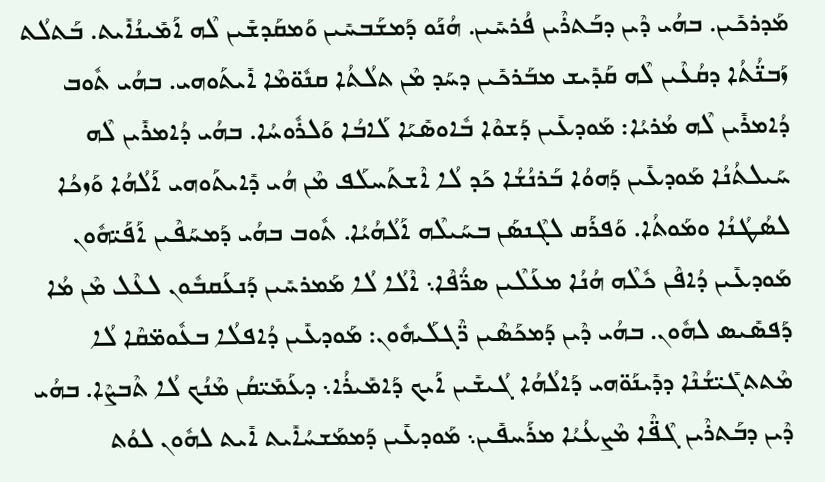ܡܰܕܪܟܺܝܢ. ܒܗܳܝ ܕܶܝܢ ܕܒܰܬܪܶܝܢ ܦܳܪܚܺܝܢ. ܗܳܢܰܘ ܕܰܡܫܰܒܚܺܝܢ ܘܰܡܩܰܕܫܺܝܢ ܠܶܗ ܐܰܡܺܝܢܳܐܺܝܬ. ܒܰܬܠܳܬ ܙܰܒܢ̈ܳܬܳܐ ܕܩܳܥܶܝܢ ܠܶܗ ܩܰܕܺܝܫ ܡܒܰܪܟܺܝܢ ܕܚܰܕ ܡܶܢ ܬܠܳܬܳܐ ܩܢܽܘ̈ܡܶܐ ܐܺܝܬܰܘܗܝ. ܒܗܳܝ ܬܽܘܒ ܕܳܐܡܪܺܝܢ ܠܶܗ ܡܳܪܝܳܐ: ܡܰܘܕܥܺܝܢ ܕܰܫܘܶܐ ܒܽܐܘܣܺܝܰܐ ܠܰܐܒܳܐ ܘܰܠܪܽܘܚܳܐ. ܒܗܳܝ ܕܳܐܡܪܺܝܢ ܠܶܗ ܚܰܝܠܬܳܢܳܐ ܡܰܘܕܥܺܝܢ ܕܰܗܘܳܐ ܒܰܪܢܳܫܳܐ ܟܰܕ ܠܳܐ ܐܶܫܬܰܚܠܰܦ ܡܶܢ ܗܳܝ ܕܺܐܝܬܰܘܗܝ ܐܰܠܳܗܳܐ ܘܰܙܟܳܐ ܠܣܳܛܳܢܳܐ ܘܡܰܘܬܳܐ. ܘܰܦܪܰܩ ܠܓܶܢܣܰܢ ܒܚܰܝܠܶܗ ܐܰܠܳܗܳܝܳܐ. ܬܽܘܒ ܒܗܳܝ ܕܰܡܚܰܦܶܝܢ ܐܰܦܰܝ̈ܗܽܘܢ ܡܰܘܕܥܺܝܢ ܕܳܐܦܶܢ ܟܽܠܶܗ ܗܳܢܳܐ ܡܥܰܠܶܝܢ ܣܪ̈ܳܦܶܐ܆ ܐܶܠܳܐ ܠܳܐ ܡܰܡܪܚܺܝܢ ܕܰܢܥܰܩܒܽܘܢ ܠܥܶܠ ܡܶܢ ܡܳܐ ܕܰܦܣܺܝܣ ܠܗܽܘܢ. ܒܗܳܝ ܕܶܝܢ ܕܰܡܟܰܣܶܝܢ ܪ̈ܶܓܠܰܝܗܽܘܢ: ܡܰܘܕܥܺܝܢ ܕܳܐܦܠܳܐ ܒܥܽܘܡ̈ܩܶܐ ܠܳܐ ܡܶܬܬܓܺܝ̈ܫܳܢܶܐ ܕܕܺܝܢܰܘ̈ܗܝ ܕܰܐܠܳܗܳܐ ܓܳܝܫܺܝܢ ܐܰܝܟ ܕܰܐܡܺܝܪܳܐ܆ ܕܥܰܡܺܝ̈ܩܳܢ ܡܶܢܳܟ ܠܳܐ ܬܶܒܨܶܐ. ܒܗܳܝ ܕܶܝܢ ܕܒܰܬܪܶܝܢ ܓܶܦ̈ܶܐ ܡܶܨܥܳܝܳܐ ܡܪܰܚܦܺܝܢ܆ ܡܰܘܕܥܺܝܢ ܕܰܡܡܰܫܚܳܐܺܝܬ ܐܺܝܬ ܠܗܽܘܢ ܠܘܳܬ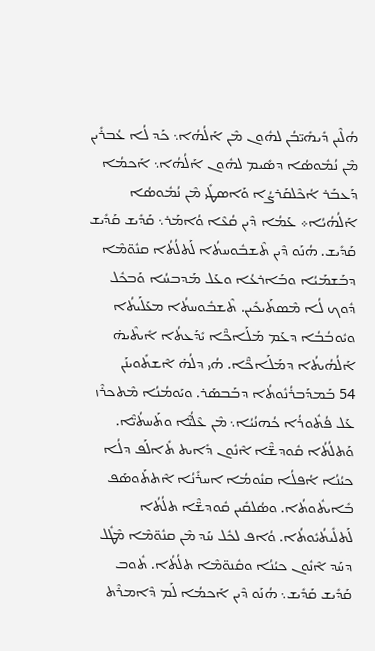ܗܳܠܶܝܢ ܕܺܝܗܺܝ̈ܒܳܢ ܠܗܽܘܢ ܡܶܢ ܐܰܠܳܗܳܐ܆ ܟܰܕ ܠܳܐ ܥܳܒܪܺܝܢ ܡܶܢ ܢܳܡܽܘܣܳܐ ܕܣܺܝܡ ܠܗܽܘܢ ܐܰܠܳܗܳܐ܆ ܐܰܟܡܳܐ ܕܰܥܒܰܪ ܐܳܟܶܠܩܰܪܨܳܐ ܘܰܐܣܛܺܝ ܡܶܢ ܢܳܡܽܘܣܳܐ ܐܰܠܳܗܳܝܳܐ܀ ܥܰܡܳܐ ܕܶܝܢ ܩܳܥܶܐ ܘܳܐܡܰܪ܆ ܩܰܕܺܝܫ ܩܰܕܺܝܫ ܩܰܕܺܝܫ. ܗܳܢܰܘ ܕܶܝܢ ܬܶܫܒܽܘܚܬܳܐ ܠܰܬܠܳܬܳܐ ܩܢܽܘ̈ܡܶܐ ܕܒܰܫܡܰܝܳܐ ܘܒܰܐܪܥܳܐ ܘܥܰܠ ܡܰܕܒܚܳܐ ܘܰܒܟܽܠ ܕܽܘܟ ܠܳܐ ܡܶܣܬܰܝܟܺܝܢ. ܬܶܫܒܽܘܚܬܳܐ ܡܥܰܠܰܝܬܳܐ ܘܝܽܘܒܳܒܳܐ ܕܥܰܡ ܡܰܠܰܐܟ̈ܶܐ ܝܺܕܰܥܬܳܐ ܐܺܝܬܶܝܗ̇ ܐܰܠܳܗܳܝܬܳܐ ܕܡܰܠܰܐܟ̈ܶܐ. ܗܳܝ ܕܠܳܗ̇ ܐܶܫܬܺܘܝܢܰܢ
54 ܒܰܡܕܰܒܪܳܢܽܘܬܳܐ ܕܒܰܒܣܰܪ. ܘܝܰܘܡܳܢܳܐ ܡܶܬܟܪܶܙ ܥܰܠ ܦܳܬܽܘܪܳܐ ܟܳܗܢܳܝܳܐ܆ ܡܶܢ ܥܶܠܳܝ̈ܶܐ ܘܬܰܚܬܳܝ̈ܶܐ. ܘܰܬܠܳܬܳܐ ܩܽܘܕܫ̈ܶܐ ܐܶܢܽܘܢ ܕܺܐܝܬ ܬܺܐܠܰܦ ܕܠܳܐ ܟܝܳܢܳܐ ܐܳܦܠܳܐ ܩܢܽܘܡܳܐ ܐܚܪܺܢܳܐ ܐܶܬܬܰܘܣܰܦ ܒܺܐܝܬܽܘܬܳܐ. ܘܣܳܠܩܺܝܢ ܩܽܘܕܫ̈ܶܐ ܬܠܳܬܳܐ ܠܰܬܠܺܝܬܳܝܽܘܬܳܐ. ܘܳܐܦ ܠܟܽܠ ܚܰܕ ܡܶܢ ܩܢܽܘ̈ܡܶܐ ܡܶܛܽܠ ܕܚܰܕ ܐܶܢܽܘܢ ܟܝܳܢܳܐ ܘܩܽܢܘ̈ܡܶܐ ܬܠܳܬܳܐ. ܬܽܘܒ ܩܰܕܺܝܫ ܩܰܕܺܝܫ܆ ܗܳܢܰܘ ܕܶܝܢ ܐܰܟܡܳܐ ܠܰܡ ܕܶܐܡܪܶܬ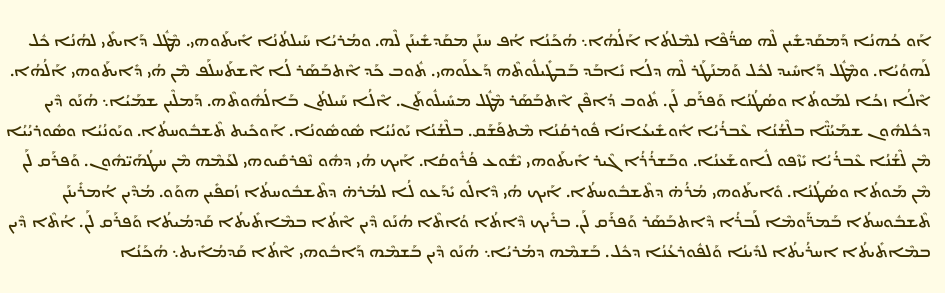ܐܰܘ ܟܳܗܢܳܐ ܕܰܡܩܰܕܫܺܝܢ ܠܶܗ ܣܪ̈ܳܦܶܐ ܠܡܶܠܬܳܐ ܐܰܠܳܗܳܐ܆ ܗܳܟܰܢܳܐ ܐܳܦ ܚܢܰܢ ܡܩܰܕܫܺܝܢܰܢ ܠܶܗ. ܘܡܳܪܝܳܐ ܚܰܝܠܬܳܢܳܐ ܐܺܝܬܰܘܗܝ. ܡܶܛܽܠ ܕܰܐܝܬܺܝ ܠܗܳܢܳܐ ܟܽܠ ܠܰܗܘܳܝܳܐ. ܘܡܶܛܽܠ ܕܰܐܚܺܝܕ ܠܟܽܠ ܘܰܡܢܰܛܰܪ ܠܶܗ ܕܠܳܐ ܢܺܐܒܰܕ ܒܰܒܛܺܝܠܽܘܬܶܗ ܕܰܥܠܰܘܗܝ. ܬܽܘܒ ܟܰܕ ܐܶܬܒܰܣܰܪ ܠܳܐ ܐܶܫܬܰܚܠܰܦ ܡܶܢ ܗܳܝ ܕܺܐܝܬܰܘܗܝ ܐܰܠܳܗܳܐ. ܐܶܠܳܐ ܙܟܳܐ ܠܡܰܘܬܳܐ ܘܣܳܛܳܢܳܐ ܘܰܦܪܰܩ ܠܰܢ. ܬܽܘܒ ܕܳܐܦܶܢ ܐܶܬܒܰܣܰܪ ܡܶܛܽܠ ܡܚܺܝܠܽܘܬܰܢ. ܐܶܠܳܐ ܚܰܝܠܬܳܢ ܒܰܐܠܳܗܽܘܬܶܗ. ܕܰܡܠܶܝܢ ܫܡܰܝܳܐ܆ ܗܳܢܰܘ ܕܶܝܢ ܕܟܽܠܗܽܘܢ ܫܡܰܝܳܢ̈ܶܐ ܒܠܶܫܳܢܳܐ ܥܶܒܪܳܝܳܐ ܐܽܘܫܺܝܥܳܐܢܳܐ ܦܽܘܪܩܳܢܳܐ ܡܶܬܦܰܫܰܩ. ܒܠܶܫܳܢܳܐ ܝܰܘܢܳܝܳܐ ܣܽܘܣܽܘܢܳܐ. ܐܰܘܟܺܝܬ ܬܶܫܒܽܘܚܬܳܐ. ܘܝܰܘܢܳܝܳܐ ܘܣܽܘܪܝܳܝܳܐ ܡܶܢ ܠܶܫܳܢܳܐ ܥܶܒܪܳܝܳܐ ܝܺܙܶܦܘ ܠܽܐܘܫܰܥܢܳܐ. ܘܒܰܫܪܳܪܳܐ ܓܶܝܪ ܐܺܝܬܰܘܗܝ ܝܶܫܽܘܥ ܦܳܪܽܘܩܳܐ. ܐܰܝܟ ܗܳܝ ܕܗܽܘ ܢܶܦܪܩܺܝܘܗܝ ܠܥܰܡܶܗ ܡܶܢ ܚܛܳܗܰܝ̈ܗܽܘܢ. ܘܰܦܪܰܩ ܠܰܢ ܡܶܢ ܡܰܘܬܳܐ ܘܣܳܛܳܢܳܐ. ܘܺܐܝܬܰܘܗܝ ܡܳܪܳܗ̇ ܕܬܶܫܒܽܘܚܬܳܐ. ܐܰܝܟ ܗܳܝ ܕܶܐܠܽܘ ܝܺܕܰܥܘ ܠܳܐ ܠܡܳܪܗ̇ ܕܬܶܫܒܽܘܚܬܳܐ ܙܳܩܦܺܝܢ ܗܘܰܘ. ܡܳܕܶܝܢ ܐܳܡܪܺܝܢܰܢ ܬܶܫܒܽܘܚܬܳܐ ܒܰܡܪ̈ܰܘܡܶܐ ܠܰܒܪܳܐ ܕܶܐܬܒܰܣܰܪ ܘܰܦܪܰܩ ܠܰܢ. ܒܪܺܝܟ ܕܶܐܬܳܐ ܘܳܐܬܶܐ ܗܳܢܰܘ ܕܶܝܢ ܐܶܬܳܐ ܒܡܶܐܬܺܝܬܳܐ ܩܰܕܡܳܝܬܳܐ ܘܰܦܪܰܩ ܠܰܢ. ܐܳܬܶܐ ܕܶܝܢ ܒܡܶܐܬܺܝܬܳܐ ܐܚܪܳܝܬܳܐ ܠܕܺܝܢܳܐ ܘܰܠܦܽܘܪܥܳܢܳܐ ܕܟܽܠ. ܒܰܫܡܶܗ ܕܡܳܪܝܳܐ܆ ܗܳܢܰܘ ܕܶܝܢ ܒܰܫܡܶܗ ܕܰܐܒܽܘܗܝ ܐܶܬܳܐ ܩܰܕܡܳܐܺܝܬ܆ ܗܳܟܰܢܳܐ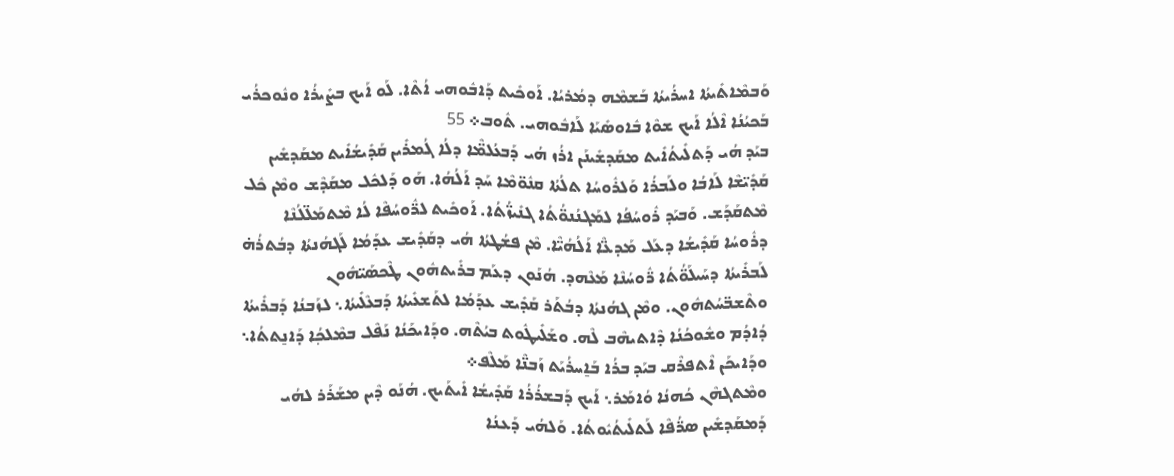ܘܰܒܡܶܐܬܺܝܬܳܐ ܐܚܪܳܝܬܳܐ ܒܰܫܡܶܗ ܕܡܳܪܝܳܐ. ܐܰܘܟܺܝܬ ܕܰܐܒܽܘܗܝ ܐܳܬܶܐ. ܠܰܘ ܐܰܝܟ ܒܨܺܝܪܳܐ ܘܢܽܘܟܪܳܝ ܒܰܟܝܳܢܳܐ ܐܶܠܳܐ ܐܰܝܟ ܫܘܶܐ ܒܽܐܘܣܺܝܰܐ ܠܰܐܒܽܘܗܝ. ܬܽܘܒ܀ 55
ܒܝܰܕ ܗܳܝ ܕܰܬܠܺܝܬܳܐܺܝܬ ܡܩܰܕܫܺܝܢܰܢ ܐܪܳܙ ܗܳܝ ܕܰܒܥܳܠܡ̈ܶܐ ܕܠܳܐ ܓܳܡܪܺܝܢ ܩܰܕܺܝܫܳܐܺܝܬ ܡܩܰܕܫܺܝܢ ܩܰܕܺܝ̈ܫܶܐ ܠܰܐܒܳܐ ܘܠܰܒܪܳܐ ܘܰܠܪܽܘܚܳܐ ܬܠܳܬܳܐ ܩܢܽܘ̈ܡܶܐ ܚܰܕ ܐܰܠܳܗܳܐ. ܗܰܘ ܕܰܠܟܽܠ ܡܩܰܕܶܫ ܘܡܶܢ ܟܽܠ ܡܶܬܩܰܕܰܫ. ܘܰܒܝܰܕ ܪܽܘܚܳܦܳܐ ܠܡܰܓܢܳܢܘ̈ܳܬܳܐ ܓܢܺܝܙ̈ܳܬܳܐ. ܐܰܘܟܺܝܬ ܠܪ̈ܽܘܚܳܦܶܐ ܠܳܐ ܡܶܬܡܰܠ̈ܠܳܢܶܐ ܕܪܽܘܚܳܐ ܩܰܕܺܝܫܳܐ ܕܥܰܠ ܡܰܕܥ̈ܶܐ ܐܰܠܳܗܳܝ̈ܶܐ. ܡܶܢ ܦܫܳܛܬܳܐ ܗܳܝ ܕܩܰܕܺܝܫ ܥܕܰܡܳܐ ܠܰܓܗܳܢܬܳܐ ܕܒܳܬܪܳܗ̇ ܠܰܒܪܺܝܬܳܐ ܕܚܰܝܠܰܘ̈ܳܬܳܐ ܪ̈ܽܘܚܳܢܶܐ ܡܰܥܶܗܕ. ܗܳܢܰܘܢ ܕܥܰܡ ܒܪܺܝܬܗܽܘܢ ܛܶܟܣܰܝ̈ܗܽܘܢ ܘܬܶܫܒ̈ܚܳܬܗܽܘܢ. ܘܡܶܢ ܓܗܳܢܬܳܐ ܕܒܳܬܰܪ ܩܰܕܺܝܫ ܥܕܰܡܳܐ ܠܬܰܫܥܺܝܬܳܐ ܕܰܒܥܶܠܺܝܬܳܐ܆ ܠܙܰܒܢܳܐ ܕܰܒܪܺܝܬܳܐ ܕܳܐܕܳܡ ܘܫܽܘܟܳܢܳܐ ܕܶܐܬܝܗܶܒ ܠܶܗ. ܘܫܰܠܺܝܛܽܘܬ ܒܝܳܬܶܗ. ܘܕܰܐܝܟܰܢܳܐ ܢܰܦܶܠ ܒܡܶܠܟ݂ܳܐ ܕܰܐܢ̱ܬܬܳܐ܆ ܘܕܰܐܝܟܰܢ ܐܶܬܦܪܶܩ ܒܝܰܕ ܒܪܳܐ ܒܰܐ̱ܚܪܳܝܰܬ ܙܰܒܢ̈ܶܐ ܡܰܠܶܦ܀
ܘܡܶܬܓܗܶܢ ܟܳܗܢܳܐ ܘܳܐܡܰܪ܆ ܐܰܝܟ ܕܰܒܫܪܳܪܳܐ ܩܰܕܺܝܫܳܐ ܐܺܝܬܰܝܟ. ܗܳܢܰܘ ܕܶܝܢ ܡܫܰܪܰܪ ܠܗܳܝ ܕܰܡܩܰܕܫܺܝܢ ܣܪ̈ܳܦܶܐ ܠܰܬܠܺܝܬܳܝܽܘܬܳܐ. ܘܰܠܗܳܝ ܕܰܥܢܳܐ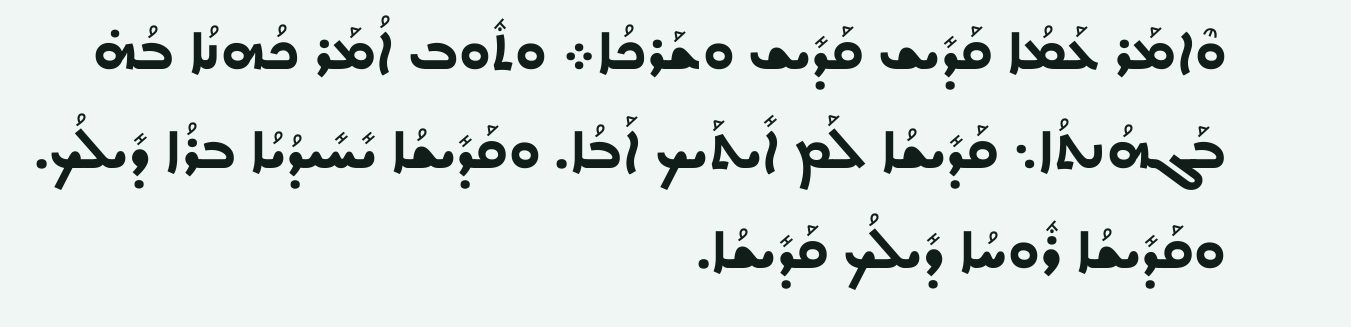ܘܶܐܡܰܪ ܥܰܡܳܐ ܩܰܕܺܝܫ ܩܰܕܺܝܫ ܘܫܰܪܟܳܐ܀ ܘܬܽܘܒ ܐܳܡܰܪ ܟܳܗܢܳܐ ܒܳܗ̇ ܒܰܓܗܳܢܬܳܐ܆ ܩܰܕܺܝܫܳܐ ܠܰܡ ܐܺܝܬܰܝܟ ܐܰܒܳܐ. ܘܩܰܕܺܝܫܳܐ ܝܺܚܺܝܕܳܝܳܐ ܒܪܳܐ ܕܺܝܠܳܟ. ܘܩܰܕܺܝܫܳܐ ܪܽܘܚܳܐ ܕܺܝܠܳܟ ܩܰܕܺܝܫܳܐ.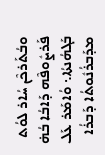ܘܒܳܬܰܪܟܶܢ ܚܳܐܪ ܠܘܳܬ ܦܰܪܨܽܘܦܶܗ ܕܰܐܒܳܐ ܒܳܗ̇ ܒܰܓܗܳܢܬܳܐ܆ ܘܳܐܡܰܪ ܥܰܠ ܡܕܰܒܪܳܢܽܘܬܳܐ ܕܰܒܪܳܐ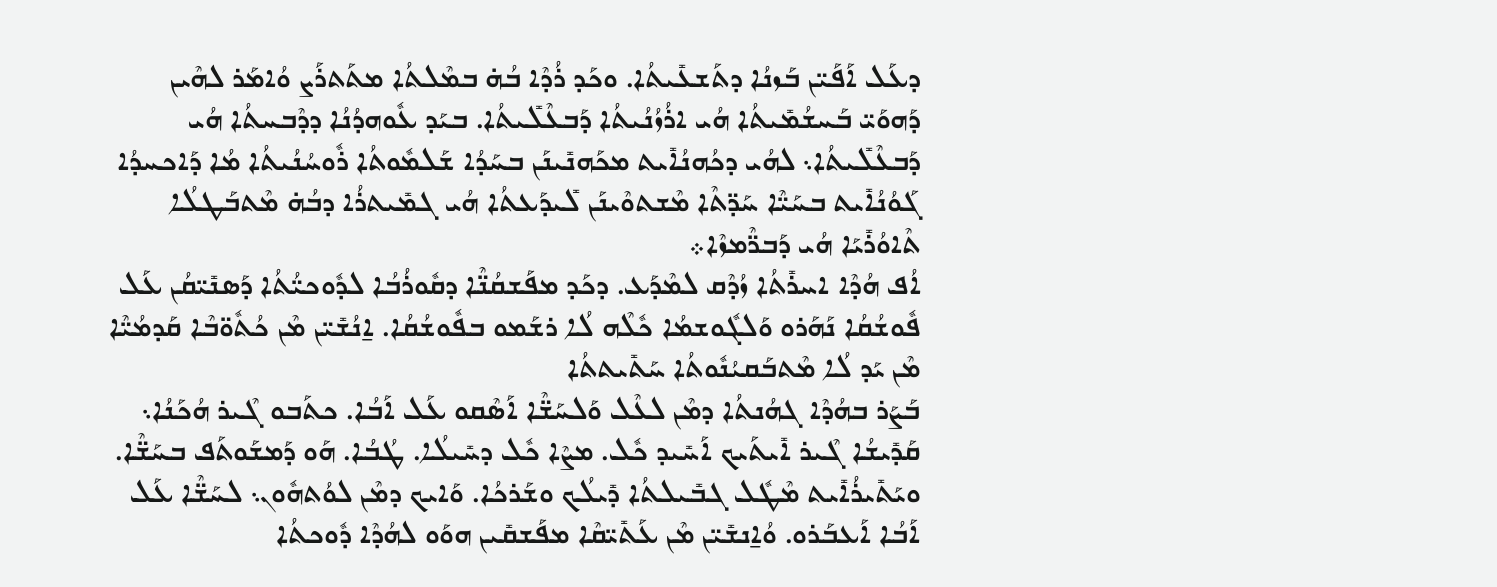ܕܥܰܠ ܐܰܦܰܝ̈ܢ ܒܰܙܢܳܐ ܕܬܰܫܥܺܝܬܳܐ. ܘܟܰܕ ܪܳܕܶܐ ܒܳܗ̇ ܒܡܶܠܬܳܐ ܡܬܰܬܪܰܨ ܘܳܐܡܰܪ ܠܗܶܝܢ ܕܰܗܘܰܝ̈ ܒܰܚܫܳܡܺܝܬܳܐ ܗܳܝ ܐܪܳܙܳܢܳܝܬܳܐ ܕܰܒܥܶܠܺܝܬܳܐ. ܒܝܰܕ ܥܽܘܗܕܳܢܳܐ ܕܕܶܒܚܬܳܐ ܗܳܝ ܕܰܒܥܶܠܺܝܬܳܐ܆ ܠܗܳܝ ܕܟܳܗܢܳܐܺܝܬ ܡܟܰܗܢܺܝܢܰܢ ܒܚܰܕܳܐ ܫܰܠܡܽܘܬܳܐ ܪܽܘܚܳܢܳܝܬܳܐ ܡܳܐ ܕܰܐܟܚܕܳܐ ܓܰܘܳܢܳܐܺܝܬ ܒܚܰܝ̈ܶܐ ܚܰܕ̈ܬܶܐ ܡܶܫܬܘܶܝܢܰܢ ܠܺܝܕܰܥܬܳܐ ܗܳܝ ܓܡܺܝܬܪܳܐ ܕܒܳܗ̇ ܡܶܬܒܰܛܠܳܐ ܬܶܐܘܳܪܺܝܰܐ ܗܳܝ ܕܰܒܪ̈ܶܡܙܶܐ܀
ܐܳܦ ܗܳܕܶܐ ܐܚܪܺܬܳܐ ܙܳܕܶܩ ܠܡܶܕܰܥ. ܕܟܰܕ ܡܦܰܫܩܳܢ̈ܶܐ ܕܩܽܘܪܳܒܳܐ ܠܕܽܘܟܝ̈ܳܬܳܐ ܕܰܣܢܺܝ̈ܩܳܢ ܥܰܠ ܦܽܘܫܳܩܳܐ ܢܰܗܰܪܘ ܘܰܠܓܽܘܫܡܳܐ ܟܽܠܶܗ ܠܳܐ ܪܫܰܡܘ ܒܦܽܘܫܳܩܳܐ. ܐ̱ܢܳܫܺܝ̈ܢ ܡܶܢ ܟܳܬܽܘ̈ܒܶܐ ܩܰܕܡܳܝ̈ܶܐ ܡܶܢ ܝܰܕ ܠܳܐ ܡܶܬܒܰܩܝܳܢܽܘܬܳܐ ܚܰܬܺܝܬܬܳܐ
ܒܰܨܰܪ ܒܗܳܕܶܐ ܓܗܳܢܬܳܐ ܕܡܶܢ ܠܥܶܠ ܘܰܠܚܰܫ̈ܶܐ ܐܰܣܶܩܘ ܥܰܠ ܐܰܒܳܐ. ܟܬܰܒܘ ܓܶܝܪ ܗܳܟܰܢܳܐ܆ ܩܰܕܺܝܫܳܐ ܓܶܝܪ ܐܺܝܬܰܝܟ ܐܰܚܺܝܕ ܟܽܠ. ܡܨܶܐ ܟܽܠ ܕܚܺܝܠܳܐ. ܛܳܒܳܐ. ܗܰܘ ܕܰܡܫܰܘܬܰܦ ܒܚܰܫ̈ܶܐ. ܘܝܰܬܺܝܪܳܐܺܝܬ ܡܶܛܽܠ ܓܒܺܝܠܬܳܐ ܕܺܝܠܳܟ ܘܫܰܪܟܳܐ. ܘܰܐܝܟ ܕܡܶܢ ܠܘܳܬܗܽܘܢ܆ ܠܚܰܫ̈ܶܐ ܥܰܠ ܐܰܒܳܐ ܐܰܥܒܰܪܘ. ܘܳܐ̱ܢܫܺܝ̈ܢ ܡܶܢ ܥܰܬܺܝ̈ܩܶܐ ܡܦܰܫܩܺܝܢ ܗܘܰܘ ܠܗܳܕܶܐ ܕܽܘܟܬܳܐ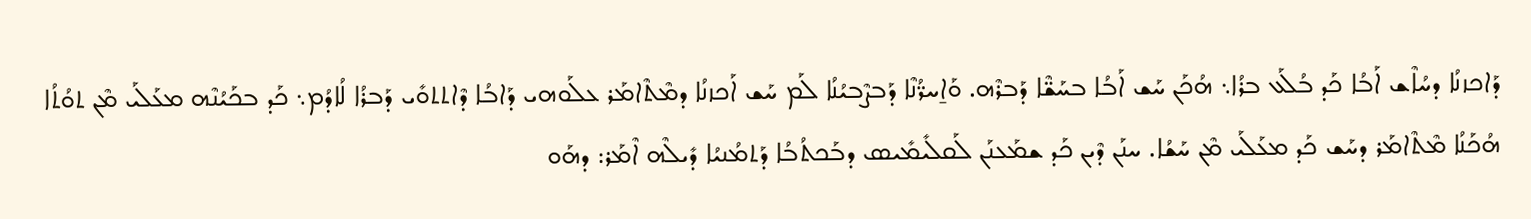ܕܰܐܟܙܢܳܐ ܕܚܳܐܶܫ ܐܰܒܳܐ ܟܰܕ ܒܳܠܰܥ ܒܪܳܐ܆ ܗܳܟܰܢ ܚܰܫ ܐܰܒܳܐ ܒܚܰܫ̈ܶܐ ܕܰܒܪܶܗ. ܘܰܐ̱ܚܪ̈ܳܢܶܐ ܕܰܒܨܶܒܝܳܢܳܐ ܠܰܡ ܚܰܫ ܐܰܟܙܢܳܐ ܕܡܶܬܶܐܡܰܪ ܥܠܰܘܗܝ ܕܰܐܒܳܐ ܕܶܐܬܬܘܺܝ ܕܰܒܪܳܐ ܠܳܐܕܳܡ܆ ܟܰܕ ܒܟܰܝܳܢܶܗ ܡܥܰܠܰܝ ܡܶܢ ܬܘܳܬܳܐ ܗܳܟܰܢܳܐ ܡܶܬܶܐܡܰܪ ܕܚܰܫ ܟܰܕ ܡܥܰܠܰܝ ܡܶܢ ܚܰܫܳܐ. ܚܢܰܢ ܕܶܝܢ ܟܰܕ ܫܡܰܥܢܰܢ ܠܰܩܠܺܝܡܺܝܣ ܕܒܰܟܬܳܒܳܐ ܕܰܬܡܳܢܝܳܐ ܕܺܝܠܶܗ ܐܶܡܰܪ: ܕܗܰܘ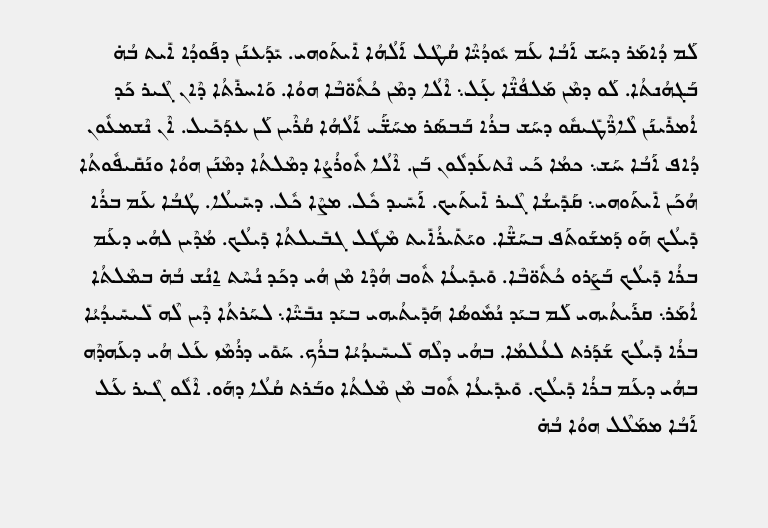ܠܰܡ ܕܳܐܡܰܪ ܕܚܰܫ ܐܰܒܳܐ ܥܰܡ ܝܽܘܕܳܝ̈ܶܐ ܩܳܛܶܠ ܐܰܠܳܗܳܐ ܐܺܝܬܰܘܗܝ. ܝܺܕܰܥܢܰܢ ܕܦܰܘܕܳܐ ܐܺܝܬ ܒܳܗ̇ ܒܰܓܗܳܢܬܳܐ. ܠܰܘ ܕܡܶܢ ܡܰܠܦܳܢ̈ܶܐ ܥ̣ܰܠ܆ ܐܶܠܳܐ ܕܡܶܢ ܟܳܬܽܘ̈ܒܶܐ ܗܘܳܐ. ܘܰܐܚܪܺܬܳܐ ܕܶܐܢ ܓܶܝܪ ܟܰܕ ܐܳܡܪܺܝܢܰܢ ܠܶܐܪ̈ܶܛܺܝܩܽܘ ܕܚܰܫ ܒܪܳܐ ܒܰܒܣܰܪ ܡܚܰܫ̈ܰܝ ܐܰܠܳܗܳܐ ܩܳܪܶܝܢ ܠܰܢ ܥܕܰܟܺܝܠ. ܐܶܢ ܢܶܫܡܥܽܘܢ ܕܳܐܦ ܐܰܒܳܐ ܚܰܫ܆ ܟܡܳܐ ܟܰܝ ܢܶܬܥܰܕܠܽܘܢ ܒܰܢ. ܐܶܠܳܐ ܬܽܘܪܳܨܳܐ ܕܡܶܠܬܳܐ ܕܡܶܢܰܢ ܗܘܳܐ ܘܢܰܩܺܝܦܽܘܬܳܐ ܗܳܟܰܢ ܐܺܝܬܰܘܗܝ܆ ܩܰܕܺܝܫܳܐ ܓܶܝܪ ܐܺܝܬܰܝܟ. ܐܰܚܺܝܕ ܟܽܠ. ܡܨܶܐ ܟܽܠ. ܕܚܺܝܠܳܐ. ܛܳܒܳܐ ܥܰܡ ܒܪܳܐ ܕܺܝܠܳܟ ܗܰܘ ܕܰܡܫܰܘܬܰܦ ܒܚܰܫ̈ܶܐ. ܘܝܰܬܺܝܪܳܐܺܝܬ ܡܶܛܽܠ ܓܒܺܝܠܬܳܐ ܕܺܝܠܳܟ. ܡܳܕܶܝܢ ܠܗܳܝ ܕܥܰܡ ܒܪܳܐ ܕܺܝܠܳܟ ܒܰܨܰܪܘ ܟܳܬܽܘ̈ܒܶܐ. ܘܺܝܕܺܝܥܳܐ ܬܽܘܒ ܗܳܕܶܐ ܡܶܢ ܗܳܝ ܕܟܰܕ ܢܳܚܶܬ ܐ̱ܢܳܫ ܒܳܗ̇ ܒܡܶܠܬܳܐ ܐܳܡܰܪ܆ ܩܪܰܝܬܳܝܗܝ ܠܰܡ ܒܝܰܕ ܢܳܡܽܘܣܳܐ ܗܰܕܺܝܬܳܝܗܝ ܒܝܰܕ ܢܒܺܝ̈ܶܐ܆ ܠܚܰܪܬܳܐ ܕܶܝܢ ܠܶܗ ܠܺܝܚܺܝܕܳܝܳܐ ܒܪܳܐ ܕܺܝܠܳܟ ܫܰܕܰܪܬ ܠܥܳܠܡܳܐ. ܒܗܳܝ ܕܠܶܗ ܠܺܝܚܺܝܕܳܝܳܐ ܒܪܳܟ. ܚܰܘܺܝ ܕܪܳܡܶܙ ܥܰܠ ܗܳܝ ܕܥܰܗܕܶܗ ܒܗܳܝ ܕܥܰܡ ܒܪܳܐ ܕܺܝܠܳܟ. ܘܺܝܕܺܝܥܳܐ ܬܽܘܒ ܡܶܢ ܡܶܠܬܳܐ ܘܒܰܪܬ ܩܳܠܳܐ ܕܗܰܘ. ܐܶܠܽܘ ܓܶܝܪ ܥܰܠ ܐܰܒܳܐ ܡܡܰܠܶܠ ܗܘܳܐ ܒܳܗ̇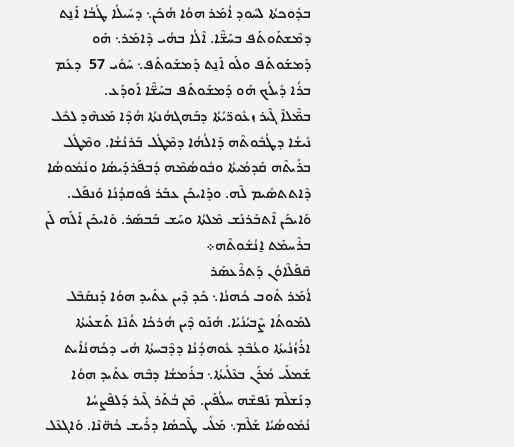ܒܕܽܘܟܬܳܐ ܠܚܽܘܕ ܐܳܡܰܪ ܗܘܳܐ ܗܳܟܰܢ܆ ܕܚܺܝܠܳܐ ܛܳܒܳܐ ܐܰܢ̱ܬ ܕܡܶܫܬܰܘܬܰܦ ܒܚܰܫ̈ܶܐ. ܐܶܠܳܐ ܒܗܳܝ ܕܶܐܡܰܪ܆ ܗܰܘ ܕܰܡܫܰܘܬܰܦ ܘܠܰܘ ܐܰܢ̱ܬ ܕܰܡܫܰܘܬܰܦ܆ ܚܰܘܺܝ 57  ܕܥܰܡ ܒܪܳܐ ܕܺܝܠܳܟ ܗܰܘ ܕܰܡܫܰܘܬܰܦ ܒܚܰܫ̈ܶܐ ܐܰܘܕܰܥ.
ܒܡ̈ܶܠܐܶ ܓܶܝܪ ܙܥܽܘܪ̈ܝܳܬܳܐ ܕܒܰܗܓܗܳܢܬܳܐ ܗܳܕܶܐ ܡܰܥܗܶܕ ܠܟܽܠ ܢܺܝܫܳܐ ܕܛܳܒܽܘܬܶܗ ܕܰܐܠܳܗܳܐ ܕܡܶܛܽܠ ܒܰܪܢܳܫܳܐ. ܘܡܶܛܽܠ ܒܪܺܝܬܶܗ ܩܰܕܡܳܝܬܳܐ ܘܒܽܘܣܳܡܶܗ ܕܰܒܦܰܪܕܰܝܣܳܐ ܘܢܳܡܽܘܣܳܐ ܕܶܐܬܬܣܺܝܡ ܠܶܗ. ܘܕܰܐܝܟܰܢ ܥܒܰܪ ܦܽܘܩܕܳܢܳܐ ܘܰܢܦܰܠ. ܘܰܐܝܟܰܢ ܐܶܬܒܰܪܢܰܫ ܡܶܠܬܳܐ ܘܚܰܫ ܒܰܒܣܰܪ. ܘܰܐܝܟܰܢ ܐܰܠܰܗ ܠܰܢ ܒܪܶܚܡܰܬ ܐ̱ܢܳܫܽܘܬܶܗ܀
ܩܶܦܰܠܶܐܘܳܢ ܕܰܬܪܶܥܣܰܪ
ܐܳܡܰܪ ܬܽܘܒ ܟܳܗܢܳܐ܆ ܟܰܕ ܕܶܝܢ ܥܬܺܝܕ ܗܘܳܐ ܕܰܢܩܰܒܶܠ ܠܡܰܘܬܳܐ ܨܶܒܝܳܢܳܝܳܐ. ܗܳܢܰܘ ܕܶܝܢ ܗܳܪܟܳܐ ܬܳܢܶܐ ܬܰܫܥܺܝܬܳܐ ܐܪܳܙܳܢܳܝܬܳܐ ܘܥܳܒܶܕ ܥܽܘܗܕܳܢܳܐ ܕܕܶܒܚܬܳܐ ܗܳܝ ܕܟܳܗܢܳܐܺܝܬ ܫܰܡܠܺܝ ܡܳܪܰܢ ܒܥܶܠܺܝܬܳܐ܆ ܒܪܰܡܫܳܐ ܕܒܶܗ ܥܬܺܝܕ ܗܘܳܐ ܕܢܰܫܠܶܡ ܢܰܦܫܶܗ ܚܠܳܦܰܝܢ. ܡܶܢ ܒܳܬܰܪ ܓܶܝܪ ܕܰܠܦܶܨܚܳܐ ܢܳܡܽܘܣܳܝܳܐ ܫܰܠܶܡ܆ ܡܰܠܺܝ ܛܶܟܣܳܐ ܕܪܺܝܫ ܟܳܗ̈ܢܶܐ. ܘܰܐܓܥܶܠ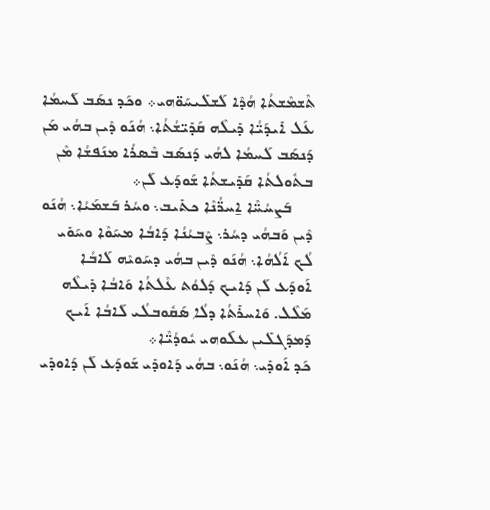ܬܶܫܡܶܫܬܳܐ ܗܳܕܶܐ ܠܰܫܠܺܝܚܰܘ̈ܗܝ܀ ܘܟܰܕ ܢܣܰܒ ܠܰܚܡܳܐ ܥܰܠ ܐܺܝܕܰܝ̈ܳܐ ܕܺܝܠܶܗ ܩܰܕܺܝ̈ܫܳܬܳܐ܆ ܗܳܢܰܘ ܕܶܝܢ ܒܗܳܝ ܡܰܢ ܕܰܢܣܰܒ ܠܰܚܡܳܐ ܠܗܳܝ ܕܰܢܣܰܒ ܒܶܣܪܳܐ ܡܢܰܦܫܳܐ ܡܶܢ ܒܬܽܘܠܬܳܐ ܩܰܕܺܝܫܬܳܐ ܫܰܘܕܰܥ ܠܰܢ܀
     ܒܰܨܚܳܚ̈ܶܐ ܐ̱ܚܪ̈ܳܢܶܐ ܟܬܺܝܒ܆ ܘܚܳܪ ܒܰܫܡܰܝܳܐ܆ ܗܳܢܰܘ ܕܶܝܢ ܘܰܒܗܳܝ ܕܚܳܪ܆ ܨܶܒܝܳܢܳܐ ܕܰܐܒܳܐ ܡܚܰܘܶܐ ܘܚܰܘܺܝ ܠܳܟ ܐܰܠܳܗܳܐ܆ ܗܳܢܰܘ ܕܶܝܢ ܒܗܳܝ ܕܚܰܘܝܶܗ ܠܰܐܒܳܐ ܐܰܘܕܰܥ ܠܰܢ ܕܰܐܝܟ ܕܰܠܘܳܬ ܥܶܠܬܳܐ ܘܰܐܒܳܐ ܕܺܝܠܶܗ ܡܰܠܶܠ. ܘܰܐܚܪܺܬܳܐ ܕܠܳܐ ܣܰܩܽܘܒܠܳܝ ܠܰܐܒܳܐ ܐܰܝܟ ܕܰܡܕܰܓܠܺܝܢ ܥܠܰܘܗܝ ܝܽܘܕܳܝ̈ܶܐ܀
ܟܰܕ ܐܰܘܕܺܝ܆ ܗܳܢܰܘ܆ ܒܗܳܝ ܕܰܐܘܕܺܝ ܫܰܘܕܰܥ ܠܰܢ ܕܰܐܘܕܺܝ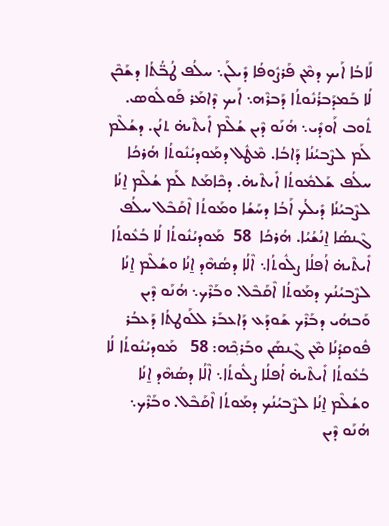ܠܰܐܒܳܐ ܐܰܝܟ ܕܡܶܢ ܦܰܪܨܽܘܦܳܐ ܕܺܝܠܰܢ܆ ܚܠܳܦ ܛܳܒ̈ܳܬܳܐ ܕܫܰܟܶܢ ܠܳܐ ܒܰܡܕܰܒܪܳܢܽܘܬܳܐ ܕܰܒܪܶܗ܆ ܐܰܝܟ ܕܶܐܡܰܪ ܦܰܘܠܽܘܣ. ܬܽܘܒ ܐܰܘܕܺܝ܆ ܗܳܢܰܘ ܕܶܝܢ ܫܳܠܶܡ ܐܺܝܬܶܝܗ̇ ܬܢܳܢ. ܕܫܳܠܶܡ ܠܰܡ ܠܨܶܒܝܳܢܳܐ ܕܰܐܒܳܐ. ܡܶܛܽܠ ܕܡܰܘܕܝܳܢܽܘܬܳܐ ܗܳܪܟܳܐ ܚܠܳܦ ܫܰܠܡܽܘܬܳܐ ܐܺܝܬܶܝܗ̇. ܕܟܶܐܡܰܬ ܠܰܡ ܫܳܠܶܡ ܐ̱ܢܳܐ ܠܨܶܒܝܳܢܳܐ ܕܺܝܠܳܟ ܐܰܒܳܐ ܕܚܰܫܳܐ ܘܡܰܘܬܳܐ ܐܶܩܰܒܶܠ ܚܠܳܦ ܓܶܢܣܳܐ ܐ̱ܢܳܫܳܝܳܐ. ܗܳܪܟܳܐ  58  ܡܰܘܕܝܳܢܽܘܬܳܐ ܠܳܐ ܒܳܥܽܘܬܳܐ ܐܺܝܬܶܝܗ̇ ܐܳܦܠܳܐ ܨܠܽܘܬܳܐ܆ ܐܶܠܳܐ ܕܣܳܗܶܕ ܐ̱ܢܳܐ ܘܫܳܠܶܡ ܐ̱ܢܳܐ ܠܨܶܒܝܳܢܳܟ ܕܡܰܘܬܳܐ ܐܶܩܰܒܶܠ. ܘܒܰܪܶܟ܆ ܗܳܢܰܘ ܕܶܝܢ ܘܰܒܗܳܝ ܕܒܰܪܶܟ ܫܰܘܕܰܥ ܕܰܐܥܒܰܪ ܠܠܰܘܛܬܳܐ ܕܰܥܒܳܪ ܦܽܘܩܕܳܢܳܐ ܡܶܢ ܓܶܢܣܰܢ ܘܒܰܪܟ݂ܶܗ: 58   ܡܰܘܕܝܳܢܽܘܬܳܐ ܠܳܐ ܒܳܥܽܘܬܳܐ ܐܺܝܬܶܝܗ̇ ܐܳܦܠܳܐ ܨܠܽܘܬܳܐ܆ ܐܶܠܳܐ ܕܣܳܗܶܕ ܐ̱ܢܳܐ ܘܫܳܠܶܡ ܐ̱ܢܳܐ ܠܨܶܒܝܳܢܳܟ ܕܡܰܘܬܳܐ ܐܶܩܰܒܶܠ. ܘܒܰܪܶܟ܆ ܗܳܢܰܘ ܕܶܝܢ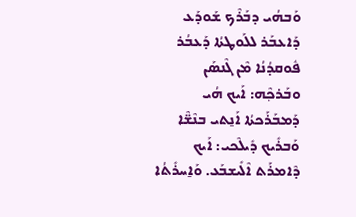ܘܰܒܗܳܝ ܕܒܰܪܶܟ ܫܰܘܕܰܥ ܕܰܐܥܒܰܪ ܠܠܰܘܛܬܳܐ ܕܰܥܒܳܪ ܦܽܘܩܕܳܢܳܐ ܡܶܢ ܓܶܢܣܰܢ ܘܒܰܪܟ݂ܶܗ: ܐܰܝܟ ܗܳܝ ܕܰܡܒܰܪܰܟܬܳܐ ܐܰܢ̱ܬܝ ܒܢܶܫ̈ܶܐ ܘܰܒܪܺܝܟ ܕܺܝܠܶܟܝ: ܐܰܝܟ ܕܶܐܡܪܰܬ ܐܶܠܺܝܫܒܰܥ. ܘܰܐ̱ܚܪܺܬܳܐ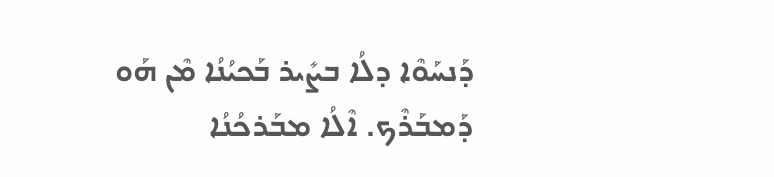ܕܰܢܚܰܘܶܐ ܕܠܳܐ ܒܨܺܝܪ ܒܰܟܝܳܢܳܐ ܡܶܢ ܗܰܘ ܕܰܡܒܰܪܶܟ. ܐܶܠܳܐ ܡܒܰܪܟܳܢܳܐ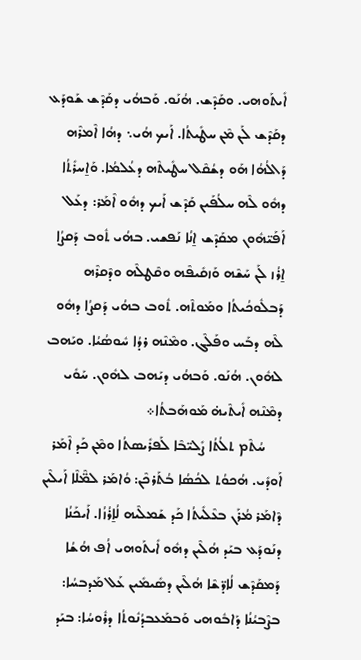ܐܺܝܬܰܘܗܝ. ܘܩܰܕܶܫ. ܗܳܢܰܘ. ܘܰܒܗܳܝ ܕܩܰܕܶܫ ܫܰܘܕܰܥ ܕܩܰܕܶܫ ܠܰܢ ܡܶܢ ܚܛܺܝܬܳܐ. ܐܰܝܟ ܗܳܝ܆ ܕܗܳܐ ܐܶܡܪܶܗ ܕܰܐܠܳܗܳܐ ܗܰܘ ܕܫܳܩܶܠ ܚܛܺܝܬܶܗ ܕܥܳܠܡܳܐ. ܘܰܐ̱ܚܪܺܬܳܐ ܕܗܽܘ ܠܶܗ ܚܠܳܦܰܝܢ ܩܰܕܶܫ ܐܰܝܟ ܕܗܽܘ ܐܶܡܰܪ: ܕܥܰܠ ܐܰܦܰܝ̈ܗܽܘܢ ܡܩܰܕܶܫ ܐ̱ܢܳܐ ܢܰܦܫܝ. ܒܗܳܝ ܬܽܘܒ ܕܰܩܨܳܐ ܐ̱ܪܳܙ ܠܰܢ ܚܰܫܶܗ ܘܰܙܩܺܝܦܶܗ ܘܩܶܛܠܶܗ ܘܕܶܩܪܶܗ ܕܰܒܠܽܘܟܳܝܬܳܐ ܘܡܰܘܬܶܗ. ܬܽܘܒ ܒܗܳܝ ܕܰܩܨܳܐ ܕܗܽܘ ܠܶܗ ܕܒܰܚ ܘܦܰܠܶܓ. ܘܡܶܢܶܗ ܪܕܳܐ ܚܽܘܣܳܝܳܐ. ܘܝܰܗܒ ܠܗܽܘܢ. ܗܳܢܰܘ. ܘܰܒܗܳܝ ܕܝܰܗܒ ܠܗܽܘܢ. ܚܰܘܺܝ ܕܡܶܢܶܗ ܐܺܝܬܶܝܗ̇ ܡܰܘܗܰܒܬܳܐ܀
     ܚܳܬܶܡ ܬܠܳܬܳܐ ܨܺܠܝ̈ܒܶܐ ܠܰܦܪܺܝܣܬܳܐ ܘܡܶܢ ܟܰܕ ܐܶܡܰܪ ܐܰܘܕܺܝ. ܗܳܟܘܳܬ ܠܟܳܣܳܐ ܒܳܬܰܪܟܶܢ: ܘܳܐܡܰܪ ܠܡ̈ܶܠܶܐ ܐܰܝܠܶܝܢ ܕܶܐܡܰܪ ܡܳܪܰܢ ܒܥܶܠܺܝܬܳܐ ܟܰܕ ܫܰܡܠܶܝܗ ܠܳܐ̱ܪܳܙܳܐ. ܐܰܝܟܰܢܳܐ ܕܢܰܘܕܰܥ ܒܝܰܕ ܗܳܠܶܝܢ ܕܗܽܘ ܐܺܝܬܰܘܗܝ ܐܳܦ ܗܳܫܳܐ ܕܰܡܩܰܕܶܫ ܠܳܐܕ̈ܫܶܐ ܗܳܠܶܝܢ ܕܣܺܝܡܺܝܢ ܥܰܠ ܡܰܕܒܚܳܐ: ܒܨܶܒܝܳܢܳܐ ܕܰܐܒܽܘܗܝ ܘܰܒܡܰܥܒܕܳܢܽܘܬܳܐ ܕܪܽܘܚܳܐ: ܒܝܰܕ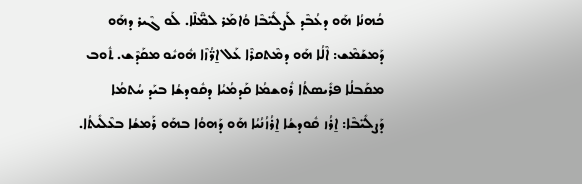ܟܳܗܢܳܐ ܗܰܘ ܕܥܳܒܶܕ ܠܰܨܠܺܝ̈ܒܶܐ ܘܳܐܡܰܪ ܠܡ̈ܶܠܶܐ. ܠܰܘ ܓܶܝܪ ܕܗܰܘ ܕܰܡܫܰܡܶܫ: ܐܶܠܳܐ ܗܰܘ ܕܡܶܬܩܪܶܐ ܥܰܠ ܐ̱ܪ̈ܳܙܶܐ ܗܽܘܝܽܘ ܡܩܰܕܶܫ. ܬܽܘܒ ܡܩܰܒܠܳܐ ܦܪܺܝܣܬܳܐ ܪܽܘܫܡܳܐ ܩܰܕܡܳܝܳܐ ܕܩܽܘܕܫܳܐ ܒܝܰܕ ܚܳܬܡܳܐ ܕܰܨܠܺܝ̈ܒܶܐ: ܐ̱ܪܳܙ ܩܽܘܕܫܳܐ ܐ̱ܪܳܙܳܢܳܝܳܐ ܗܰܘ ܕܰܗܘܳܐ ܒܗܰܘ ܪܰܡܫܳܐ ܒܥܶܠܺܝܬܳܐ.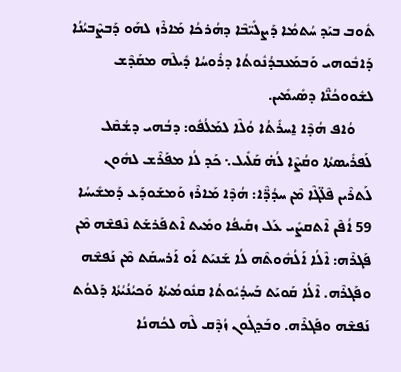ܬܽܘܒ ܒܝܰܕ ܚܳܬܡܳܐ ܕܰܨܠܺܝ̈ܒܶܐ ܕܗܳܪܟܳܐ ܡܰܐܪܶܙ ܠܗܰܘ ܕܰܒܨܶܒܝܳܢܳܐ ܕܰܐܒܽܘܗܝ ܘܰܒܡܰܥܒܕܳܢܽܘܬܳܐ ܕܪܽܘܚܳܐ ܕܺܝܠܶܗ ܡܩܰܕܶܫ ܠܫܽܘܘܟܳܢ̈ܶܐ ܕܣܺܝܡܺܝܢ.
     ܘܳܐܦ ܗܳܕܶܐ ܐ̱ܚܪܺܬܳܐ ܘܳܠܶܐ ܠܡܰܠܳܦܽܘ: ܕܒܳܗܝ ܕܫܳܩܶܠ ܠܰܦܪܺܝܣܬܳܐ ܘܩܳܨܶܐ ܠܳܗ̇ ܩܰܠܺܝܠ܆ ܟܰܕ ܠܳܐ ܡܦܰܪܶܫ ܠܗܽܘܢ ܠܰܬܪܶܝܢ ܦܶܠ̈ܓܶܐ ܡܶܢ ܚܕܳܕ̈ܶܐ: ܗܳܕܶܐ ܡܰܐܪܶܙ ܘܰܡܫܰܘܕܰܥ ܕܰܡܫܺܝܚܳܐ 59 ܐܳܦܶܢ ܐܶܬܩܨܺܝ ܥܰܠ ܙܩܺܝܦܳܐ ܘܡܺܝܬ ܐܶܬܦܰܪܫܰܬ ܢܶܦܫܶܗ ܡܶܢ ܦܰܓܪܶܗ: ܐܶܠܳܐ ܐܰܠܳܗܽܘܬܶܗ ܠܳܐ ܫܰܢܝܰܬ ܐܰܘ ܐܰܪܚܩܰܬ ܡܶܢ ܢܰܦܫܶܗ ܘܦܰܓܪܶܗ. ܐܶܠܳܐ ܩܰܘܝܰܬ ܒܰܚܕܳܝܽܘܬܳܐ ܩܢܽܘܡܳܝܬܳܐ ܘܰܟܝܳܢܳܝܳܬܳܐ ܕܰܠܘܳܬ ܢܰܦܫܶܗ ܘܦܰܓܪܶܗ. ܘܒܰܕܓܽܘܢ ܙܳܕܶܩ ܠܶܗ ܠܟܳܗܢܳܐ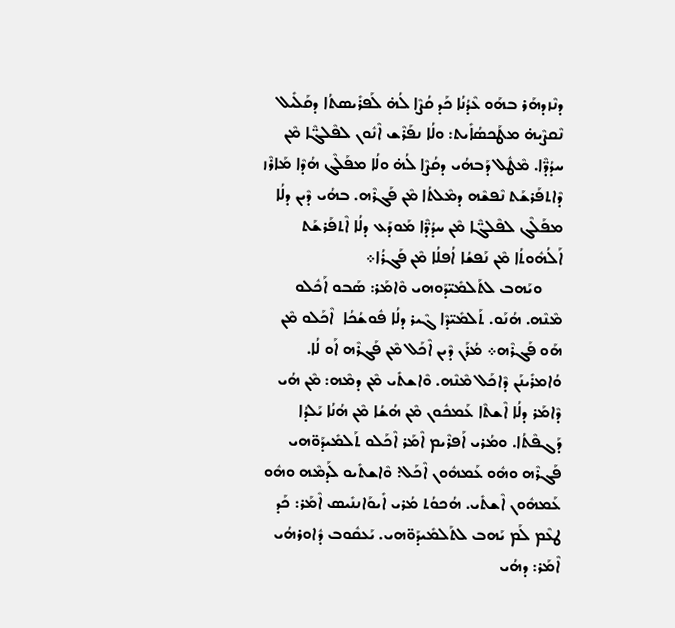ܕܢܶܙܕܗܰܪ ܒܗܰܘ ܥܶܕܳܢܳܐ ܟܰܕ ܩܳܨܶܐ ܠܳܗ̇ ܠܰܦܪܺܝܣܬܳܐ ܕܩܰܠܺܝܠ ܢܶܩܨܶܝܗ̇ ܡܛܰܟܣܳܐܺܝܬ: ܘܠܳܐ ܢܦܰܪܶܫ ܐܶܢܽܘܢ ܠܦܶܠܓ̈ܶܐ ܡܶܢ ܚܕܳܕ̈ܶܐ. ܡܶܛܽܠ ܕܰܒܗܳܝ ܕܩܳܨܶܐ ܠܳܗ̇ ܘܠܳܐ ܡܦܰܠܶܓ ܗܳܕܶܐ ܡܰܐܪܶܙ ܕܶܐܬܦܰܪܫܰܬ ܢܶܦܫܶܗ ܕܡܶܠܬܳܐ ܡܶܢ ܦܰܓܪܶܗ. ܒܗܳܝ ܕܶܝܢ ܕܠܳܐ ܡܦܰܠܶܓ ܠܦܶܠܓ̈ܶܐ ܡܶܢ ܚܕܳܕ̈ܶܐ ܡܰܘܕܰܥ ܕܠܳܐ ܐܶܬܦܰܪܫܰܬ ܐܰܠܳܗܽܘܬܳܐ ܡܶܢ ܢܰܦܫܳܐ ܐܳܦܠܳܐ ܡܶܢ ܦܰܓܪܳܐ܀
     ܘܝܰܗܒ ܠܬܰܠܡܺܝ̈ܕܰܘܗܝ ܘܶܐܡܰܪ: ܣܰܒܘ ܐܰܟܽܠܘ ܡܶܢܶܗ. ܗܳܢܰܘ. ܬܰܠܡܺܝ̈ܕܶܐ ܓܶܝܪ ܕܠܳܐ ܦܽܘܫܳܟܳܐ  ܐܶܟܰܠܘ ܡܶܢ ܗܰܘ ܦܰܓܪܶܗ܀ ܡܳܪܰܢ ܕܶܝܢ ܐܶܟܰܠ ܡܶܢ ܦܰܓܪܶܗ ܐܰܘ ܠܳܐ. ܘܳܐܡܪܺܝܢܰܢ ܕܶܐܟܰܠ ܡܶܢܶܗ. ܘܶܐܫܬܺܝ ܡܶܢ ܕܡܶܗ: ܡܶܢ ܗܳܝ ܕܶܐܡܰܪ ܕܠܳܐ ܐܶܫܬܶܐ ܥܰܡܟܽܘܢ ܡܶܢ ܗܳܫܳܐ ܡܶܢ ܗܳܢܳܐ ܝܰܠܕܳܐ ܕܰܓܦܶܬܳܐ. ܘܡܳܪܝ ܐܰܦܪܶܝܡ ܐܶܡܰܪ ܐܶܟܰܠܘ ܬܰܠܡܺܝܕܰܘ̈ܗܝ ܦܰܓܪܶܗ ܘܗܽܘ ܥܰܡܗܽܘܢ ܐܶܟܰܠ: ܘܶܐܫܬܺܝܘ ܠܰܕܡܶܗ ܘܗܽܘ ܥܰܡܗܽܘܢ ܐܶܫܬܺܝ. ܗܳܟܘܳܬ ܡܳܪܝ ܐܺܝܘܰܐܢܢܺܝܣ ܐܶܡܰܪ: ܟܰܕ ܛܥܶܡ ܠܰܡ ܝܰܗܒ ܠܬܰܠܡܺܝܕܰܘ̈ܗܝ. ܝܰܥܩܽܘܒ ܕܽܐܘܪܗܳܝ ܐܶܡܰܪ: ܕܗܳܝ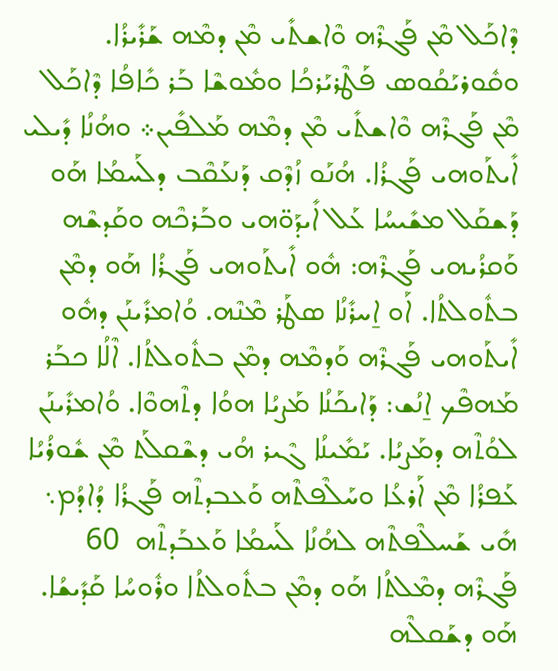ܕܶܐܟܰܠ ܡܶܢ ܦܰܓܪܶܗ ܘܶܐܫܬܺܝ ܡܶܢ ܕܡܶܗ ܫܰܪܺܝܪܳܐ. ܘܩܽܘܪܝܰܩܳܘܣ ܦܰܛܶܪܝܰܪܟܳܐ ܘܡܽܘܫܶܐ ܒܰܪ ܟܺܐܦܳܐ ܕܶܐܟܰܠ ܡܶܢ ܦܰܓܪܶܗ ܘܶܐܫܬܺܝ ܡܶܢ ܕܡܶܗ ܡܰܠܦܺܝܢ܀ ܘܗܳܢܳܐ ܕܺܝܠܝ ܐܺܝܬܰܘܗܝ ܦܰܓܪܳܐ. ܗܳܢܰܘ ܙܳܕܶܩ ܕܰܢܥܰܩܶܒ ܕܠܰܚܡܳܐ ܗܰܘ ܕܰܫܩܰܠ ܡܫܺܝܚܳܐ ܥܰܠ ܐܺܝܕܰܘ̈ܗܝ ܘܒܰܪܟܶܗ ܘܩܰܕܫܶܗ ܘܰܩܪܳܝܗܝ ܦܰܓܪܶܗ: ܗܽܘ ܐܺܝܬܰܘܗܝ ܦܰܓܪܳܐ ܗܰܘ ܕܡܶܢ ܒܬܽܘܠܬܳܐ. ܐܰܘ ܐ̱ܚܪܺܢܳܐ ܣܛܰܪ ܡܶܢܶܗ. ܘܳܐܡܪܺܝܢܰܢ ܕܗܽܘ ܐܺܝܬܰܘܗܝ ܦܰܓܪܶܗ ܘܰܕܡܶܗ ܕܡܶܢ ܒܬܽܘܠܬܳܐ. ܐܶܠܳܐ ܟܒܰܪ ܡܰܗܦܶܟ ܐ̱ܢܳܫ: ܕܰܐܝܟܰܢܳܐ ܡܰܨܝܳܐ ܗܘܳܐ ܕܬܶܗܘܶܐ. ܘܳܐܡܪܺܝܢܰܢ ܠܘܳܬܶܗ ܕܡܰܨܝܳܐ. ܝܰܡܺܝܢܳܐ ܓܶܝܪ ܗܳܝ ܕܫܶܩܠܰܬ ܡܶܢ ܫܽܘܪܳܝܳܐ ܥܰܦܪܳܐ ܡܶܢ ܐܰܪܥܳܐ ܘܚܰܠܶܦܬܶܗ ܘܰܥܒܕܬܶܗ ܦܰܓܪܳܐ ܕܳܐܕܳܡ܆ ܗܺܝ ܫܰܚܠܶܦܬܶܗ ܠܗܳܢܳܐ ܠܰܚܡܳܐ ܘܰܥܒܰܕܬܶܗ  60 ܦܰܓܪܶܗ ܕܡܶܠܬܳܐ ܗܰܘ ܕܡܶܢ ܒܬܽܘܠܬܳܐ ܘܪܽܘܚܳܐ ܩܰܕܺܝܫܳܐ. ܗܰܘ ܕܫܰܩܠܶܗ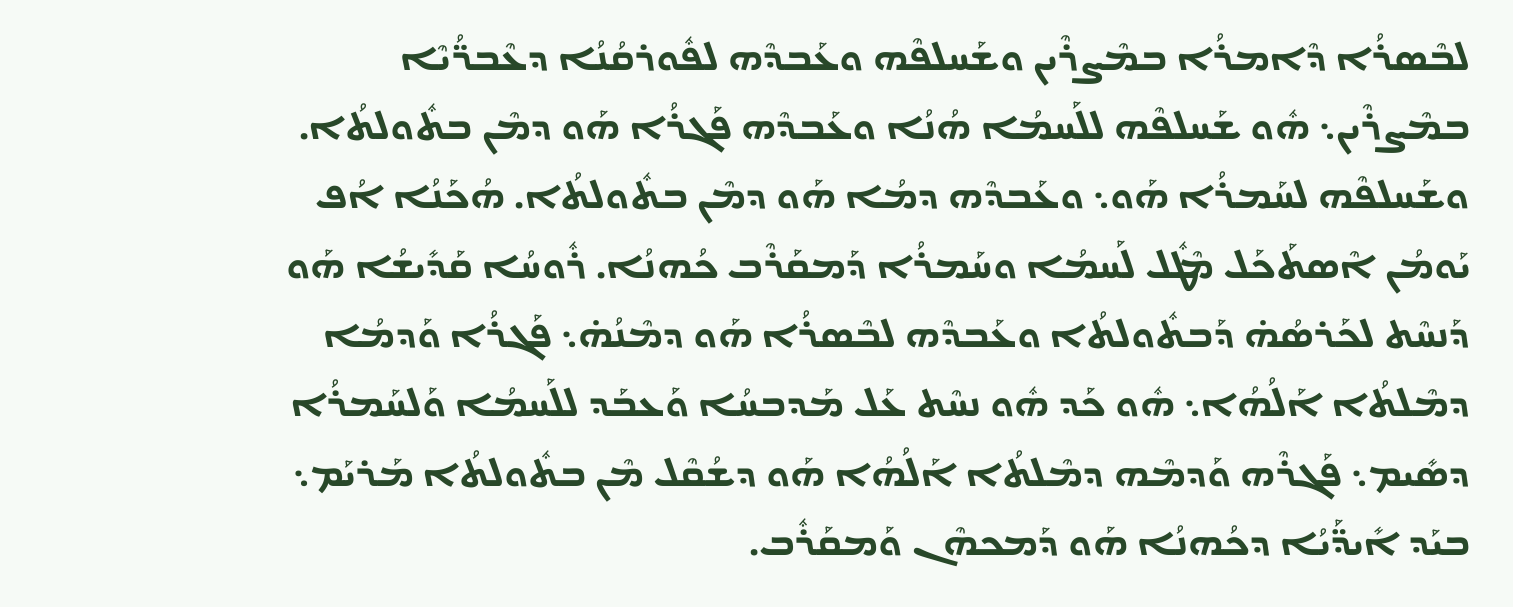ܠܒܶܣܪܳܐ ܕܶܐܡܪܳܐ ܒܡܶܨܪܶܝܢ ܘܫܰܚܠܦܶܗ ܘܥܰܒܕܶܗ ܠܦܽܘܪܩܳܢܳܐ ܕܥܶܒܪ̈ܳܝܶܐ ܒܡܶܨܪܶܝܢ܆ ܗܽܘ ܫܰܚܠܦܶܗ ܠܠܰܚܡܳܐ ܗܳܢܳܐ ܘܥܰܒܕܶܗ ܦܰܓܪܳܐ ܗܰܘ ܕܡܶܢ ܒܬܽܘܠܬܳܐ. ܘܫܰܚܠܦܶܗ ܠܚܰܡܪܳܐ ܗܰܘ܆ ܘܥܰܒܕܶܗ ܕܡܳܐ ܗܰܘ ܕܡܶܢ ܒܬܽܘܠܬܳܐ. ܗܳܟܰܢܳܐ ܐܳܦ ܝܰܘܡܳܢ ܐܶܣܬܰܟܰܠ ܡܶܛܽܠ ܠܰܚܡܳܐ ܘܚܰܡܪܳܐ ܕܰܡܩܰܪܶܒ ܟܳܗܢܳܐ. ܪܽܘܚܳܐ ܩܰܕܺܝܫܳܐ ܗܰܘ ܕܰܢܚܶܬ ܠܟܰܪܣܳܗ̇ ܕܰܒܬܽܘܠܬܳܐ ܘܥܰܒܕܶܗ ܠܒܶܣܪܳܐ ܗܰܘ ܕܡܶܢܳܗ̇܆ ܦܰܓܪܳܐ ܘܰܕܡܳܐ ܕܡܶܠܬܳܐ ܐܰܠܳܗܳܐ܆ ܗܽܘ ܟܰܕ ܗܽܘ ܢܚܶܬ ܥܰܠ ܡܰܕܒܚܳܐ ܘܰܥܒܰܕ ܠܠܰܚܡܳܐ ܘܰܠܚܰܡܪܳܐ ܕܣܺܝܡ܆ ܦܰܓܪܶܗ ܘܰܕܡܶܗ ܕܡܶܠܬܳܐ ܐܰܠܳܗܳܐ ܗܰܘ ܕܫܳܩܶܠ ܡܶܢ ܒܬܽܘܠܬܳܐ ܡܰܪܝܰܡ܆ ܒܝܰܕ ܐܺܝܕ̈ܰܝܳܐ ܕܟܳܗܢܳܐ ܗܰܘ ܕܰܡܟܗܶܢ ܘܰܡܩܰܪܽܒ.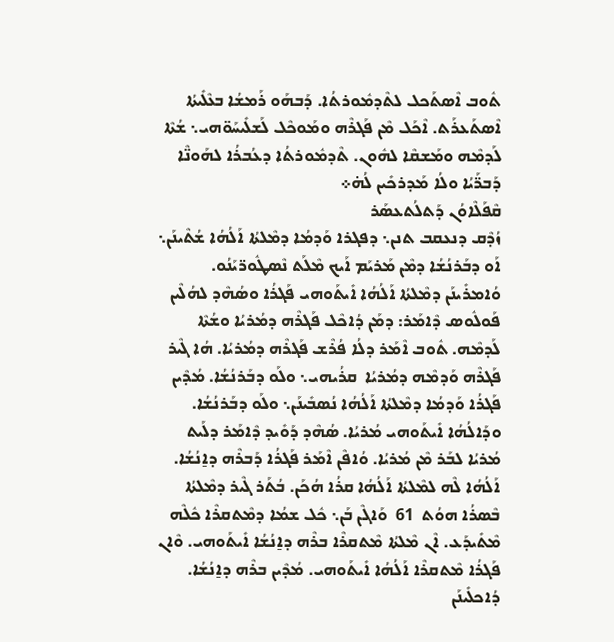ܬܽܘܒ ܐܶܣܬܰܟܠ ܠܬܶܕܡܽܘܪܬܳܐ. ܕܰܒܗܰܘ ܪܰܡܫܳܐ ܒܥܶܠܺܝܬܳܐ ܐܶܣܬܰܥܪܰܬ. ܐܶܟܰܠ ܡܶܢ ܦܰܓܪܶܗ ܘܡܰܘܟܶܠ ܠܰܫܠܺܝܚܰܘ̈ܗܝ܆ ܫܳܬܶܐ ܠܰܕܡܶܗ ܘܡܰܫܩܶܐ ܠܗܽܘܢ. ܬܶܕܡܽܘܪܬܳܐ ܕܥܳܒܪܳܐ ܠܗܰܘܢ̈ܶܐ ܕܰܒܪ̈ܰܝܳܐ ܘܠܳܐ ܡܰܕܪܟܺܝܢ ܠܳܗ̇܀
ܩܶܦܰܠܶܐܘܳܢ ܕܰܬܠܳܬܥܣܰܪ
ܙܳܕܶܩ ܕܢܥܩܒ ܬܢܢ܆ ܕܦܓܪܐ ܘܰܕܡܳܐ ܕܡܶܠܬܳܐ ܐܰܠܳܗܳܐ ܫܳܬܶܝܢܰܢ܆ ܐܰܘ ܕܒܰܪܢܳܫܳܐ ܕܡܶܢ ܡܰܪܝܰܡ ܐܰܝܟ ܡܶܠܰܬ ܢܶܣܛܽܘܪ̈ܝܰܢܳܘ. ܘܳܐܡܪܺܝܢܰܢ ܕܡܶܠܬܳܐ ܐܰܠܳܗܳܐ ܐܺܝܬܰܘܗܝ ܦܰܓܪܳܐ ܘܣܳܗܶܕ ܠܗܳܠܶܝܢ ܦܰܘܠܽܘܣ ܕܶܐܡܰܪ: ܕܡܰܢ ܕܳܐܟܶܠ ܦܰܓܪܶܗ ܕܡܳܪܝܳܐ ܘܫܳܬܶܐ ܠܰܕܡܶܗ. ܬܽܘܒ ܐܶܡܰܪ ܕܠܳܐ ܦܳܪܶܫ ܦܰܓܪܶܗ ܕܡܳܪܝܳܐ. ܗܳܐ ܓܶܝܪ ܦܰܓܪܶܗ ܘܰܕܡܶܗ ܕܡܳܪܝܳܐ  ܩܪܳܝܗܝ܆ ܘܠܰܘ ܕܒܰܪܢܳܫܳܐ. ܡܳܕܶܝܢ ܦܰܓܪܳܐ ܘܰܕܡܳܐ ܕܡܶܠܬܳܐ ܐܰܠܳܗܳܐ ܢܳܣܒܺܝܢܰܢ܆ ܘܠܰܘ ܕܒܰܪܢܳܫܳܐ. ܘܕܰܐܠܳܗܳܐ ܐܺܝܬܰܘܗܝ ܡܳܪܝܳܐ. ܣܳܗܶܕ ܕܰܘܺܝܕ ܕܶܐܡܰܪ ܕܠܰܝܬ ܡܳܪܝܳܐ ܠܒܰܪ ܡܶܢ ܡܳܪܝܳܐ. ܘܳܐܦܶܢ ܐܶܡܰܪ ܦܰܓܪܳܐ ܕܰܒܪܶܗ ܕܐ̱ܢܳܫܳܐ. ܐܰܠܳܗܳܐ ܠܶܗ ܠܡܶܠܬܳܐ ܐܰܠܳܗܳܐ ܩܪܳܐ ܗܳܟܰܢ. ܒܳܬܰܪ ܓܶܝܪ ܕܡܶܠܬܳܐ ܒܶܣܪܳܐ ܗܘܳܬ  61  ܘܰܐܓܶܢ ܒܰܢ܆ ܟܽܠ ܫܡܳܐ ܕܡܶܬܩܪܶܐ ܟܽܠܶܗ ܡܶܬܺܝܕܰܥ. ܐܶܢ ܡܶܠܬܳܐ ܡܶܬܩܪܶܐ ܒܪܶܗ ܕܐ̱ܢܳܫܳܐ ܐܺܝܬܰܘܗܝ. ܘܶܐܢ ܦܰܓܪܳܐ ܡܶܬܩܪܶܐ ܐܰܠܳܗܳܐ ܐܺܝܬܰܘܗܝ. ܡܳܕܶܝܢ ܒܪܶܗ ܕܐ̱ܢܳܫܳܐ. ܕܳܐܟܠܺܝܢܰܢ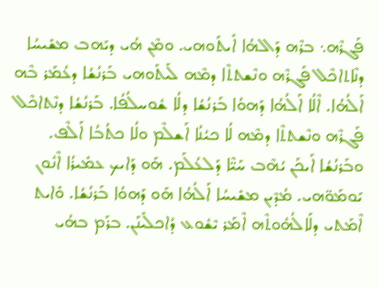ܦܰܓܪܶܗ܆ ܒܪܶܗ ܕܰܐܠܗܳܐ ܐܺܝܬܰܘܗܝ. ܘܡܶܢ ܗܳܝ ܕܝܰܗܒ ܡܫܺܝܚܳܐ ܕܢܶܐܬܐܟܶܠ ܦܰܓܪܶܗ ܘܢܶܫܬܬܶܐ ܕܡܶܗ ܠܰܝܬܰܘܗܝ ܒܰܪܢܳܫܳܐ ܕܥܳܡܰܪ ܒܶܗ ܐܰܠܳܗܳܐ. ܐܶܠܳܐ ܐܰܠܳܗܳܐ ܕܰܗܘܳܐ ܒܰܪܢܳܫܳܐ ܕܠܳܐ ܫܽܘܚܠܳܦܳܐ. ܒܰܪܢܳܫܳܐ ܕܢܶܬܐܟܶܠ ܦܰܓܪܶܗ ܘܢܶܫܬܬܶܐ ܕܡܶܗ ܠܳܐ ܟܝܳܢܳܐ ܐܰܫܠܶܡ ܘܠܳܐ ܟܬܳܒܳܐ ܐܰܠܶܦ. ܘܒܰܪܢܳܫܳܐ ܐܰܝܟܰܢ ܝܳܗܶܒ ܚܰܝ̈ܶܐ ܕܰܠܥܳܠܰܡ. ܗܰܘ ܕܰܐܝܟ ܥܡܺܝܪܳܐ ܐܶܢܽܘܢ ܝܰܘܡܰܘ̈ܗܝ. ܡܳܕܶܝܢ ܡܫܺܝܚܳܐ ܐܰܠܳܗܳܐ ܗܰܘ ܕܰܗܘܳܐ ܒܰܪܢܳܫܳܐ. ܘܺܐܝܬ ܐܶܡܰܬܝ ܕܠܰܐܠܳܗܽܘܬܶܗ ܐܶܡܰܪ ܝܶܫܽܘܥ ܕܳܐܟܠܺܝܢܰܢ. ܒܪܰܡ ܒܗܳܝ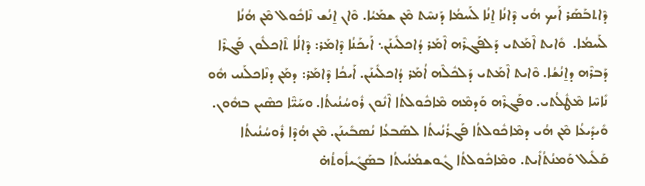ܕܶܐܬܒܰܣܰܪ ܐܰܝܟ ܗܳܝ ܕܶܐܢܳܐ ܐ̱ܢܳܐ ܠܰܚܡܳܐ ܕܰܢܚܶܬ ܡܶܢ ܫܡܰܝܳܐ. ܘܶܐܢ ܐ̱ܢܳܫ ܢܶܐܟܽܘܠ ܡܶܢ ܗܳܢܳܐ ܠܰܚܡܳܐ.  ܘܺܐܝܬ ܐܶܡܰܬܝ ܕܰܠܦܰܓܪܶܗ ܐܶܡܰܪ ܕܳܐܟܠܺܝܢܰܢ܆ ܐܰܝܟܰܢܳܐ ܕܶܐܡܰܪ: ܕܶܐܠܳܐ ܬܶܐܟܠܽܘܢ ܦܰܓܪܶܐ ܕܰܒܪܶܗ ܕܐ̱ܢܳܫܳܐ. ܘܶܐܝܬ ܐܶܡܰܬܝ ܕܰܠܟܽܠܶܗ ܐܳܡܰܪ ܕܳܐܟܠܺܝܢܰܢ. ܐܰܝܟܳܐ ܕܶܐܡܰܪ: ܕܡܰܢ ܕܢܶܐܟܠܰܢܝ ܗܽܘ ܢܺܐܚܶܐ ܡܶܛܽܠܳܬܝ. ܘܦܰܓܪܶܗ ܘܰܕܡܶܗ ܡܶܐܟܽܘܠܬܳܐ ܐܶܢܽܘܢ ܪܽܘܚܳܢܳܝܬܳܐ. ܘܚܰܝ̈ܶܐ ܟܣܶܝܢ ܒܗܽܘܢ. ܘܺܝܕܺܝܥܳܐ ܡܶܢ ܗܳܝ ܕܡܶܐܟܽܘܠܬܳܐ ܦܰܓܪܳܢܳܝܬܳܐ ܠܣܰܒܥܳܐ ܢܳܣܒܺܝܢܰܢ. ܡܶܢ ܗܳܕܶܐ ܪܽܘܚܳܢܳܝܬܳܐ ܩܰܠܺܝܠ ܘܰܡܢܳܬܳܐܺܝܬ. ܘܡܶܐܟܽܘܠܬܳܐ ܓܽܘܫܡܳܢܳܝܬܳܐ ܒܣܰܓܺܝܐܽܘܬܳܗ̇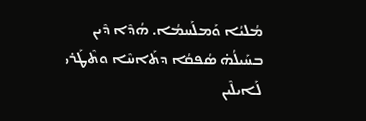ܡܳܠܝܳܐ ܘܰܡܠܰܚܡܳܐ. ܗܳܕܶܐ ܕܶܝܢ ܒܚܰܝܠܳܗ̇ ܣܳܦܩܳܐ ܕܬܰܐܚܶܐ ܘܬܶܛܰܪܝ ܠܰܐܝܠܶܝܢ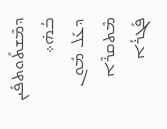ܕܡܶܫܬܰܘܬܦܺܝܢ ܒܳܗ̇܀
ܕܥܰܠ ܡܽܘܢ ܡܶܬܩܪܶܐ ܦܰܓܪܳܐ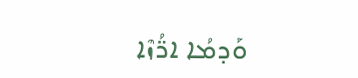ܘܰܕܡܳܐ ܐܪ̈ܳܙܶܐ